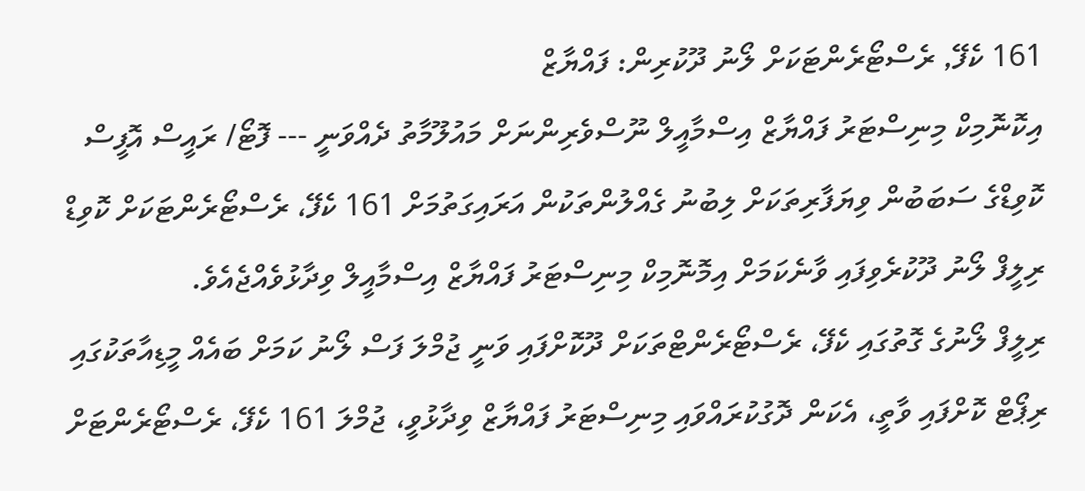161 ކެފޭ, ރެސްޓޯރެންޓަކަށް ލޯނު ދޫކުރިން: ފައްޔާޒް
އިކޮނޮމިކް މިނިސްޓަރު ފައްޔާޒް އިސްމާއީލް ނޫސްވެރިންނަށް މައުލޫމާތު ދެއްވަނީ --- ފޮޓޯ/ ރައީސް އޮފީސް
ކޮވިޑްގެ ސަބަބުން ވިޔަފާރިތަކަށް ލިބުނު ގެއްލުންތަކުން އަރައިގަތުމަށް 161 ކެފޭ، ރެސްޓޯރެންޓަކަށް ކޮވިޑް ރިލީފް ލޯނު ދޫކުރެވިފައި ވާނެކަމަށް އިމޮނޮމިކް މިނިސްޓަރު ފައްޔާޒް އިސްމާއީލް ވިދާޅުވެއްޖެއެވެ.
ރިލީފް ލޯނުގެ ގޮތުގައި ކެފޭ، ރެސްޓޯރެންޓްތަކަށް ދޫކޮށްފައި ވަނީ ޖުމްލަ ފަސް ލޯނު ކަމަށް ބައެއް މީޑިއާތަކުގައި ރިޕޯޓް ކޮށްފައި ވާތީ، އެކަން ދޮގުކުރައްވައި މިނިސްޓަރު ފައްޔާޒް ވިދާޅުވީ، ޖުމްލަ 161 ކެފޭ، ރެސްޓޯރެންޓަށް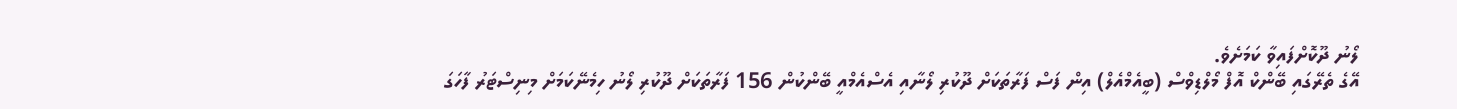ލޯނު ދޫކޮށްފައިވާ ކަމަށެވެ.
އޭގެ ތެރޭގައި ބޭންކް އޮފް މޯލްޑިވްސް (ބީއެމްއެލް) އިން ފަސް ފަރާތަކަށް ދޫކުރި ލޯނާއި އެސްއެމްއީ ބޭންކުން 156 ފަރާތަކަށް ދޫކުރި ލޯނު ހިމެނޭކަމަށް މިނިސްޓަރު ފާހަގަ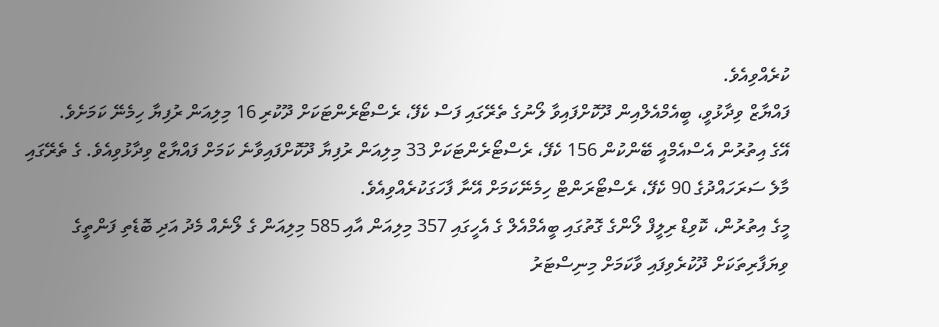ކުރެއްވިއެވެ.
ފައްޔާޒް ވިދާޅުވީ، ބީއެމްއެލްއިން ދޫކޮށްފައިވާ ލޯނުގެ ތެރޭގައި ފަސް ކެފޭ، ރެސްޓޯރެންޓަކަށް ދޫކުރި 16 މިލިއަން ރުފިޔާ ހިމެނޭ ކަމަށެވެ.
އޭގެ އިތުރުން އެސްއެމްއީ ބޭންކުން 156 ކެފޭ، ރެސްޓޯރެންޓަކަށް 33 މިލިއަން ރުފިޔާ ދޫކޮށްފައިވާނެ ކަމަށް ފައްޔާޒް ވިދާޅުވިއެވެ. ގެ ތެރޭގައި މާލެ ސަރަހައްދުގެ 90 ކެފޭ، ރެސްޓޯރަންޓް ހިމެނޭކަމަށް އޭނާ ފާހަގަކުރެއްވިއެވެ.
މީގެ އިތުރުން، ކޮވިޑް ރިލީފް ލޯންގެ ގޮތުގައި ބީއެމްއެލް ގެ އެހީގައި 357 މިލިއަން އާއި 585 މިލިއަން ގެ ލޯނެއް މެދު އަދި ބޮޑެތި ފަންތީގެ ވިޔަފާރިތަކަށް ދޫކުރެވިފައި ވާކަމަށް މިނިސްޓަރު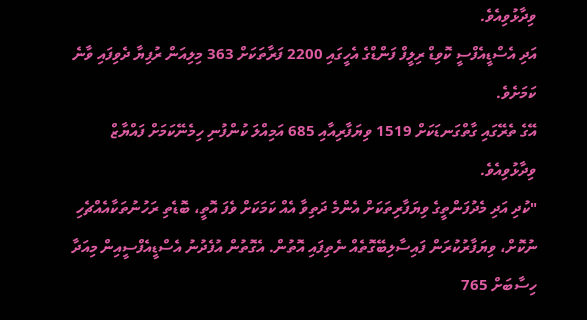ވިދާޅުވިއެވެ.
އަދި އެސްޑީއެފްސީ ކޮވިޑް ރިލީފް ފަންޑްގެ އެހީގައި 2200 ފަރާތަކަށް 363 މިލިއަން ރުފިޔާ ދެވިފައި ވާނެ ކަމަށެވެ.
އޭގެ ތެރޭގައި ގާތްގަނޑަކަށް 1519 ވިޔަފާރިއާއި 685 އަމިއްލަ ކުންފުނި ހިމެނޭކަމަށް ފައްޔާޒް ވިދާޅުވިއެވެ.
"ކުދި އަދި މެދުފަންތީގެ ވިޔަފާރިތަކަށް އެންމެ ދަތިވާ އެއް ކަމަކަށް ވެފަ އޮތީ، ބޮޑެތި ރަހުނުތަކާއެއްޗެހި ނުކޮށް، ވިޔަފާރުކުރަން ފައިސާލިބޭގޮތެއް ނެތިފައި އޮތުން. އެގޮތުން އުފެދުނު އެސްޑީއެފްސީއިން މިއަދާ ހިސާބަށް 765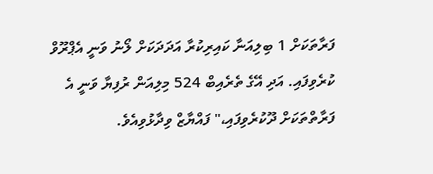ފަރާތަކަށް 1 ބިލިއަނާ ކައިރިކުރާ އަދަދަކަށް ލޯނު ވަނީ އެޕްރޫވް ކުރެވިފައި. އަދި އޭގެ ތެރެއިބް 524 މިލިއަން ރުފިޔާ ވަނީ އެ ފަރާތްތަކަށް ދޫކުރެވިފައި،" ފައްޔާޒް ވިދާޅުވިއެވެ.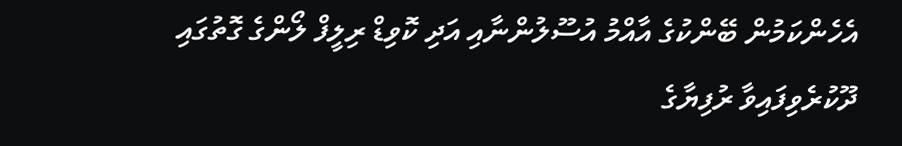އެހެންކަމުން ބޭންކުގެ އާއްމު އުސޫލުންނާއި އަދި ކޮވިޑް ރިލީފް ލޯންގެ ގޮތުގައި ދޫކުރެވިފައިވާ ރުފިޔާގެ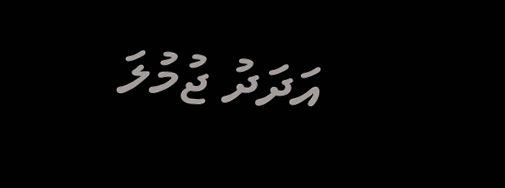އަދަދު ޖުމުލަ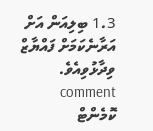1.3 ބިލިއަން އަށް އަރާނެކަމަށް ފައްޔާޒް ވިދާޅުވިއެވެ.
comment ކޮމެންޓް